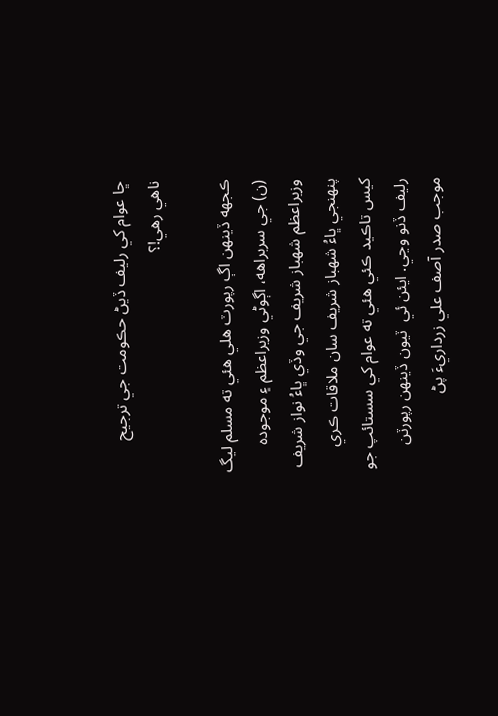ڇا عوام کي رليف ڏيڻ حڪومت جي ترجيح ناهي رهي!؟

ڪجهه ڏينهن اڳ رپورٽ هلي هئي ته مسلم ليگ (ن) جي سربراهه، اڳوڻي وزيراعظم ۽ موجوده وزيراعظم شهباز شريف جي وڏي ڀاءُ نواز شريف پنهنجي ڀاءُ شهباز شريف سان ملاقات ڪري کيس تاڪيد ڪئي هئي ته عوام کي سستائپ جو رليف ڏنو وڃي. ايئن ئي  ٽيون ڏينهن رپورٽن موجب صدر آصف علي زرداريءَ پڻ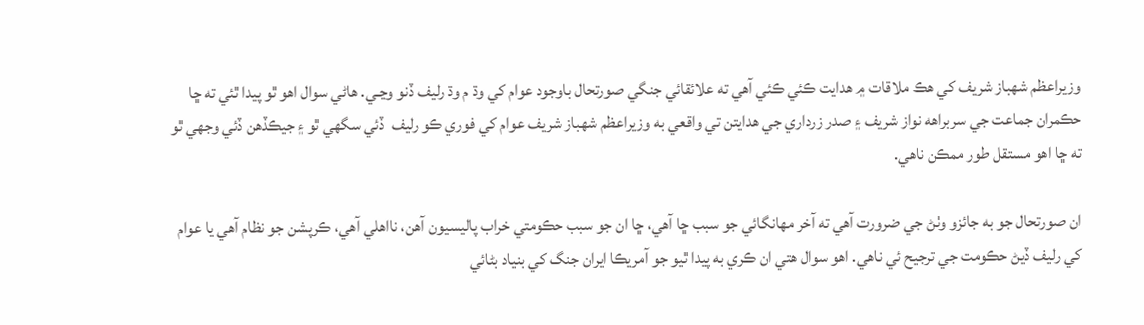وزيراعظم شهباز شريف کي هڪ ملاقات ۾ هدايت ڪئي ڪئي آهي ته علائقائي جنگي صورتحال باوجود عوام کي وڌ م وڌ رليف ڏنو وڃـي. هاڻي سوال اهو ٿو پيدا ٿئي ته ڇا حڪمران جماعت جي سربراهه نواز شريف ۽ صدر زرداري جي هدايتن تي واقعي به وزيراعظم شهباز شريف عوام کي فوري ڪو رليف  ڏئي سگهي ٿو ۽ جيڪڏهن ڏئي وجهي ٿو ته ڇا اهو مستقل طور ممڪن ناهي.

ان صورتحال جو به جائزو وٺڻ جي ضرورت آهي ته آخر مهانگائي جو سبب ڇا آهي، ڇا ان جو سبب حڪومتي خراب پاليسيون آهن، نااهلي آهي، ڪرپشن جو نظام آهي يا عوام کي رليف ڏيڻ حڪومت جي ترجيح ئي ناهي. اهو سوال هتي ان ڪري به پيدا ٿيو جو آمريڪا ايران جنگ کي بنياد بڻائي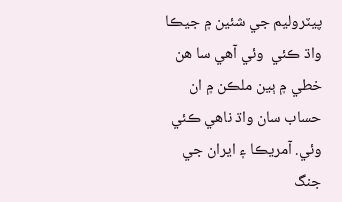پيٽروليم جي شئين ۾ جيڪا واڌ ڪئي  وئي آهي سا هن خطي ۾ ٻين ملڪن ۾ ان حساب سان واڌ ناهي ڪئي وئي. آمريڪا ۽ ايران جي جنگ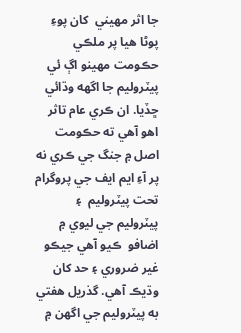جا اثر مهيني  کان پوءِ پوڻا هيا پر ملڪي حڪومت مهينو اڳ ئي پيٽروليم جا اگهه وڌائي ڇڏيا. ان ڪري عام تاثر اهو آهي ته حڪومت اصل ۾ جنگ جي ڪري نه پر آءِ ايم ايف جي پروگرام تحت پيٽروليم  ۽ پيٽروليم جي ليوي ۾ اضافو  ڪيو آهي جيڪو غير ضروري ۽ حد کان وڌيڪ آهي. گذريل هفتي به پيٽروليم جي اگهن ۾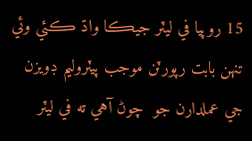15 روپيا في ليٽر جيڪا واڌ ڪئي وئي تنهن بابت رپورٽن موجب پيٽروليم ڊويزن جي عملدارن جو  چوڻ آهي ته في ليٽر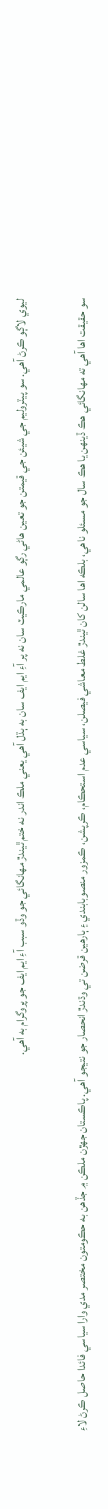ليوي لاڳو ڪرڻ آهي. سو پيٽروليم جي شيئن جي قيمتن جو تعين هاڻي رڳو عالمي مارڪيٽ سان نه پر آءِ ايم ايف سان به ٻڌل آهي يعني ملڪ اندر نه ختم ٿيندڙ مهانگائي جو وڏو سبب آءِ ايم ايف جو پروگرام به آهي.

سو حقيقت اھا آھي ته مھانگائي ھڪ ڏينھن يا ھڪ سال جو مسئلو ناھي، بلڪه اھا سالن کان ٿيندڙ غلط معاشي فيصلن، سياسي عدم استحڪام، ڪرپشن، ڪمزور منصوبابندي ۽ ٻارهين قرضن تي وڌندڙ انحصار جو نتيجو آھي. پاڪستان جھڙن ملڪن ۾ جڏھن به حڪومتون مختصر مدي وارا سياسي فائدا حاصل ڪرڻ لاءِ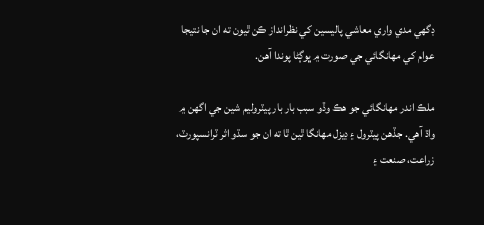ڊگھي مدي واري معاشي پاليسين کي نظرانداز ڪن ٿيون ته ان جا نتيجا عوام کي مھانگائي جي صورت ۾ ڀوڳڻا پوندا آھن.

ملڪ اندر مھانگائي جو ھڪ وڏو سبب بار بار پيٽروليم شين جي اگھن ۾ واڌ آھي. جڏھن پيٽرول ۽ ڊيزل مھانگا ٿين ٿا ته ان جو سڌو اثر ٽرانسپورٽ، زراعت، صنعت ۽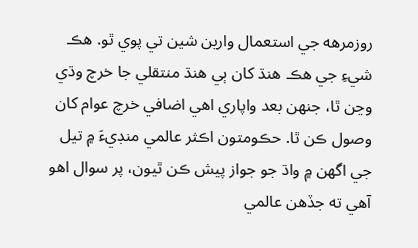روزمرهه جي استعمال وارين شين تي پوي ٿو. ھڪ شيءِ جي ھڪ ھنڌ کان ٻي ھنڌ منتقلي جا خرچ وڌي وڃن ٿا، جنھن بعد واپاري اھي اضافي خرچ عوام کان وصول ڪن ٿا. حڪومتون اڪثر عالمي منڊيءَ ۾ تيل جي اگھن ۾ واڌ جو جواز پيش ڪن ٿيون، پر سوال اھو آھي ته جڏھن عالمي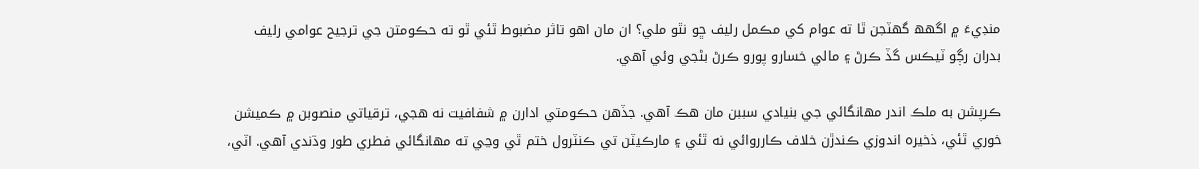منڊيءَ ۾ اگهھ گهٽجن ٿا ته عوام کي مڪمل رليف ڇو نٿو ملي؟ ان مان اھو تاثر مضبوط ٿئي ٿو ته حڪومتن جي ترجيح عوامي رليف بدران رڳو ٽيڪس گڏ ڪرڻ ۽ مالي خسارو پورو ڪرڻ بڻجي وئي آھي.

ڪرپشن به ملڪ اندر مھانگائي جي بنيادي سببن مان ھڪ آھي. جڏھن حڪومتي ادارن ۾ شفافيت نه ھجي، ترقياتي منصوبن ۾ ڪميشن خوري ٿئي، ذخيره اندوزي ڪندڙن خلاف ڪارروائي نه ٿئي ۽ مارڪيٽن تي ڪنٽرول ختم ٿي وڃي ته مھانگائي فطري طور وڌندي آھي. اٽي،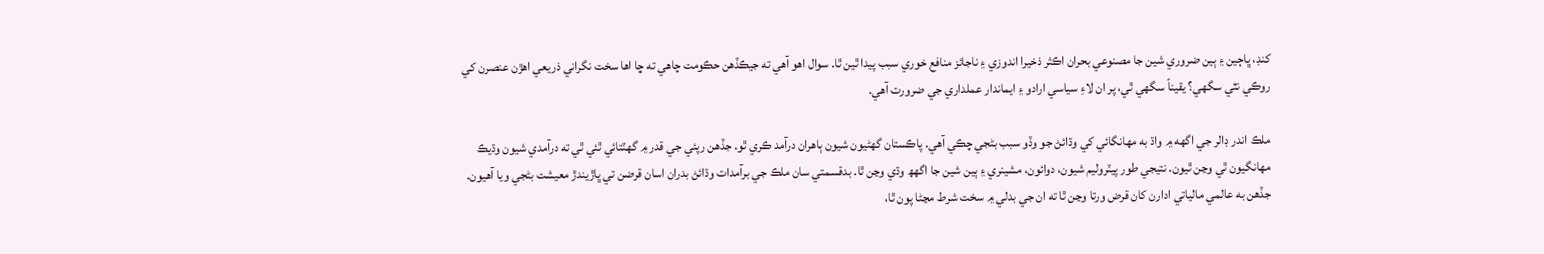کنڊ، ڀاڄين ۽ ٻين ضروري شين جا مصنوعي بحران اڪثر ذخيرا اندوزي ۽ ناجائز منافع خوري سبب پيدا ٿين ٿا. سوال اھو آھي ته جيڪڏھن حڪومت چاھي ته ڇا اھا سخت نگراني ذريعي اھڙن عنصرن کي روڪي نٿي سگھي؟ يقيناً سگھي ٿي، پر ان لاءِ سياسي ارادو ۽ ايماندار عملداري جي ضرورت آھي.

ملڪ اندر ڊالر جي اگھه ۾ واڌ به مھانگائي کي وڌائڻ جو وڏو سبب بڻجي چڪي آھي. پاڪستان گھڻيون شيون ٻاھران درآمد ڪري ٿو. جڏھن رپئي جي قدر ۾ گهٽتائي ٿئي ٿي ته درآمدي شيون وڌيڪ مھانگيون ٿي وڃن ٿيون. نتيجي طور پيٽروليم شيون، دوائون، مشينري ۽ ٻين شين جا اگهھ وڌي وڃن ٿا. بدقسمتي سان ملڪ جي برآمدات وڌائڻ بدران اسان قرضن تي ڀاڙيندڙ معيشت بڻجي ويا آھيون. جڏھن به عالمي مالياتي ادارن کان قرض ورتا وڃن ٿا ته ان جي بدلي ۾ سخت شرط مڃڻا پون ٿا،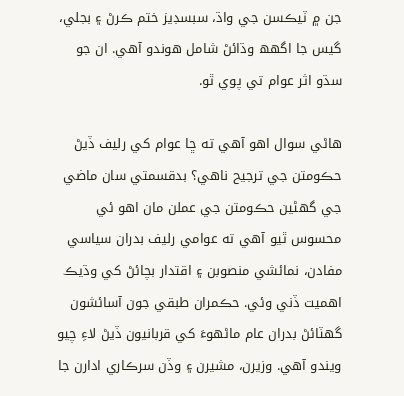جن ۾ ٽيڪسن جي واڌ، سبسڊيز ختم ڪرڻ ۽ بجلي، گيس جا اگهھ وڌائڻ شامل ھوندو آھي. ان جو سڌو اثر عوام تي پوي ٿو.

ھاڻي سوال اھو آھي ته ڇا عوام کي رليف ڏيڻ حڪومتن جي ترجيح ناھي؟ بدقسمتي سان ماضي جي گھڻين حڪومتن جي عملن مان اھو ئي محسوس ٿيو آھي ته عوامي رليف بدران سياسي مفادن، نمائشي منصوبن ۽ اقتدار بچائڻ کي وڌيڪ اهميت ڏني وئي. حڪمران طبقي جون آسائشون گهٽائڻ بدران عام ماڻھوءَ کي قربانيون ڏيڻ لاءِ چيو ويندو آھي. وزيرن، مشيرن ۽ وڏن سرڪاري ادارن جا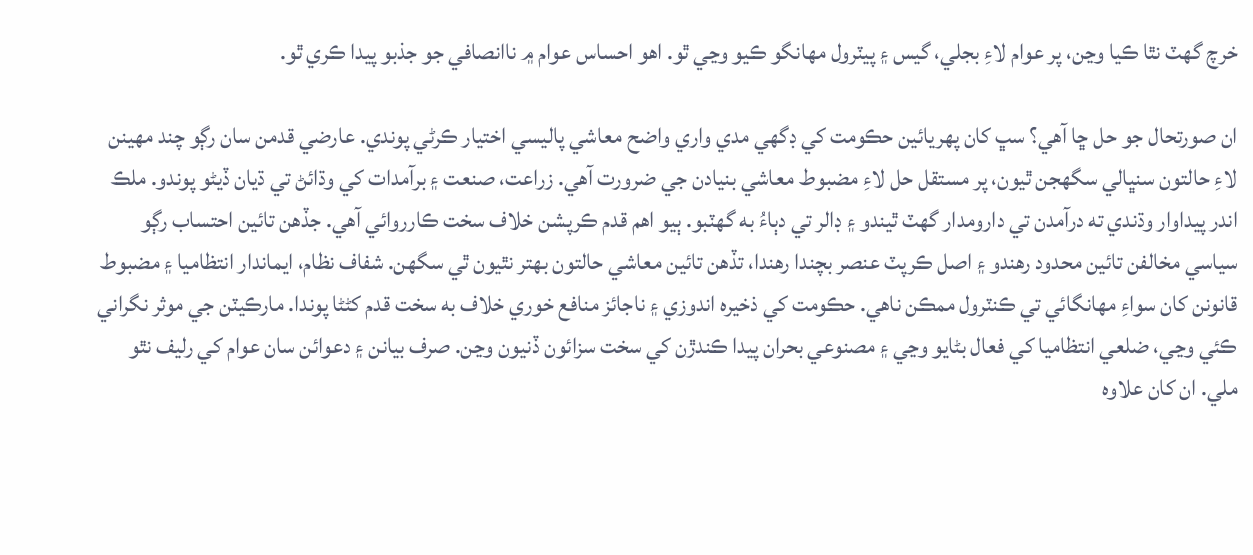خرچ گهٽ نٿا ڪيا وڃن، پر عوام لاءِ بجلي، گيس ۽ پيٽرول مھانگو ڪيو وڃي ٿو. اھو احساس عوام ۾ ناانصافي جو جذبو پيدا ڪري ٿو.

ان صورتحال جو حل ڇا آھي؟ سڀ کان پھريائين حڪومت کي ڊگھي مدي واري واضح معاشي پاليسي اختيار ڪرڻي پوندي. عارضي قدمن سان رڳو چند مھينن لاءِ حالتون سنڀالي سگھجن ٿيون، پر مستقل حل لاءِ مضبوط معاشي بنيادن جي ضرورت آھي. زراعت، صنعت ۽ برآمدات کي وڌائڻ تي ڌيان ڏيڻو پوندو. ملڪ اندر پيداوار وڌندي ته درآمدن تي دارومدار گهٽ ٿيندو ۽ ڊالر تي دٻاءُ به گهٽبو. ٻيو اهم قدم ڪرپشن خلاف سخت ڪارروائي آھي. جڏھن تائين احتساب رڳو سياسي مخالفن تائين محدود رهندو ۽ اصل ڪرپٽ عنصر بچندا رهندا، تڏھن تائين معاشي حالتون بهتر نٿيون ٿي سگھن. شفاف نظام، ايماندار انتظاميا ۽ مضبوط قانونن کان سواءِ مھانگائي تي ڪنٽرول ممڪن ناھي. حڪومت کي ذخيره اندوزي ۽ ناجائز منافع خوري خلاف به سخت قدم کڻڻا پوندا. مارڪيٽن جي موثر نگراني ڪئي وڃي، ضلعي انتظاميا کي فعال بڻايو وڃي ۽ مصنوعي بحران پيدا ڪندڙن کي سخت سزائون ڏنيون وڃن. صرف بيانن ۽ دعوائن سان عوام کي رليف نٿو ملي. ان کان علاوه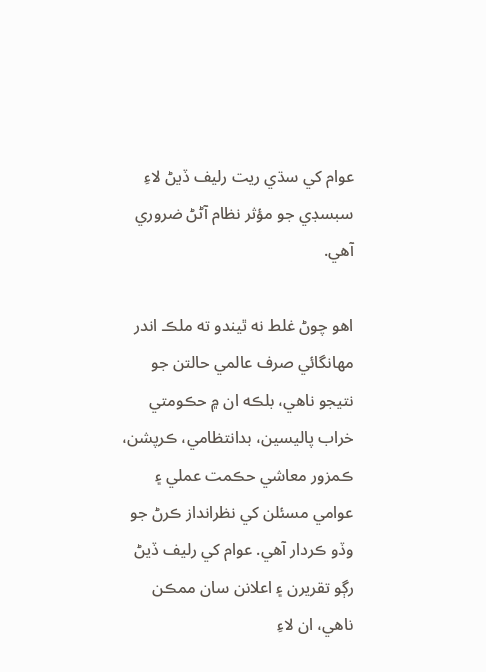عوام کي سڌي ريت رليف ڏيڻ لاءِ سبسڊي جو مؤثر نظام آڻڻ ضروري آھي.

اھو چوڻ غلط نه ٿيندو ته ملڪ اندر مھانگائي صرف عالمي حالتن جو نتيجو ناھي، بلڪه ان ۾ حڪومتي خراب پاليسين، بدانتظامي، ڪرپشن، ڪمزور معاشي حڪمت عملي ۽ عوامي مسئلن کي نظرانداز ڪرڻ جو وڏو ڪردار آھي. عوام کي رليف ڏيڻ رڳو تقريرن ۽ اعلانن سان ممڪن ناھي، ان لاءِ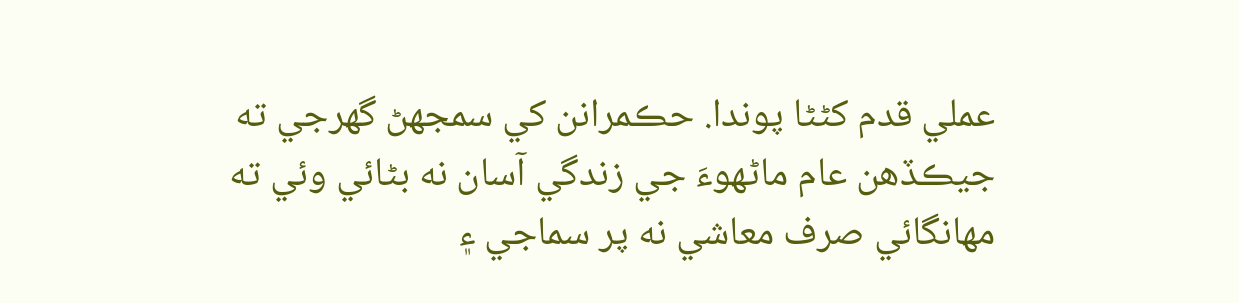عملي قدم کڻڻا پوندا. حڪمرانن کي سمجھڻ گھرجي ته جيڪڏھن عام ماڻھوءَ جي زندگي آسان نه بڻائي وئي ته مھانگائي صرف معاشي نه پر سماجي ۽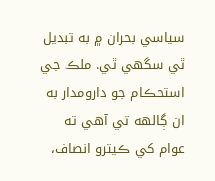سياسي بحران ۾ به تبديل ٿي سگھي ٿي. ملڪ جي استحڪام جو دارومدار به ان ڳالهه تي آھي ته عوام کي ڪيترو انصاف،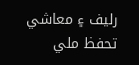رليف ۽ معاشي تحفظ ملي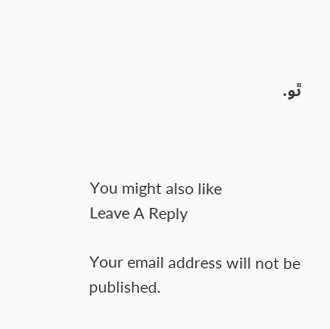ٿو.



You might also like
Leave A Reply

Your email address will not be published.